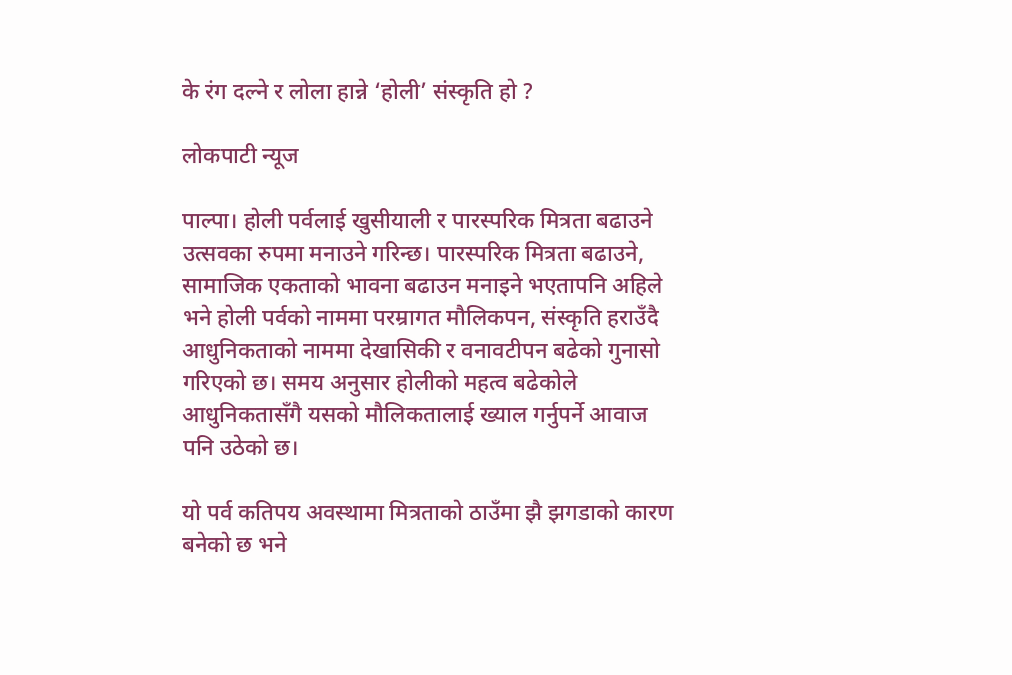के रंग दल्ने र लोला हान्ने ‘होली’ संस्कृति हो ?

लोकपाटी न्यूज

पाल्पा। होली पर्वलाई खुसीयाली र पारस्परिक मित्रता बढाउने उत्सवका रुपमा मनाउने गरिन्छ। पारस्परिक मित्रता बढाउने, सामाजिक एकताको भावना बढाउन मनाइने भएतापनि अहिले भने होली पर्वको नाममा परम्रागत मौलिकपन, संस्कृति हराउँदै आधुनिकताको नाममा देखासिकी र वनावटीपन बढेको गुनासो गरिएको छ। समय अनुसार होलीको महत्व बढेकोले आधुनिकतासँगै यसको मौलिकतालाई ख्याल गर्नुपर्ने आवाज पनि उठेको छ।

यो पर्व कतिपय अवस्थामा मित्रताको ठाउँमा झै झगडाको कारण बनेको छ भने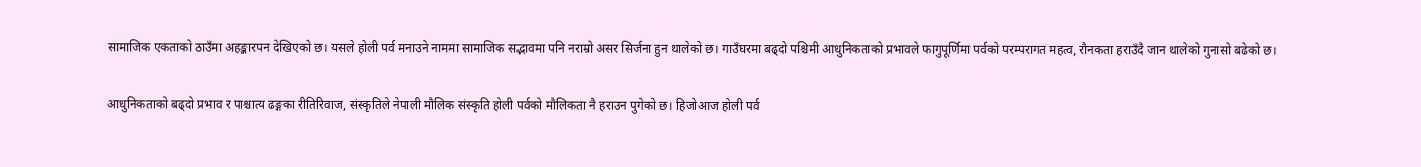सामाजिक एकताको ठाउँमा अहङ्कारपन देखिएको छ। यसले होली पर्व मनाउने नाममा सामाजिक सद्भावमा पनि नराम्रो असर सिर्जना हुन थालेको छ। गाउँघरमा बढ्दो पश्चिमी आधुनिकताको प्रभावले फागुपूर्णिमा पर्वको परम्परागत महत्व, रौनकता हराउँदै जान थालेको गुनासो बढेको छ।

आधुनिकताको बढ्दो प्रभाव र पाश्चात्य ढङ्गका रीतिरिवाज, संस्कृतिले नेपाली मौलिक संस्कृति होली पर्वको मौलिकता नै हराउन पुगेको छ। हिजोआज होली पर्व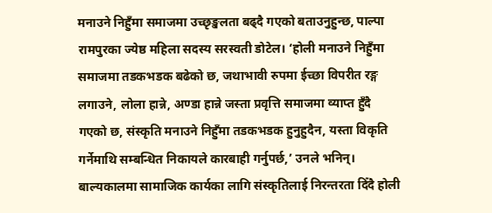मनाउने निहुँमा समाजमा उच्छृङ्खलता बढ्दै गएको बताउनुहुन्छ, पाल्पा रामपुरका ज्येष्ठ महिला सदस्य सरस्वती डोटेल। ‘होली मनाउने निहुँमा समाजमा तडकभडक बढेको छ, जथाभावी रुपमा ईच्छा विपरीत रङ्ग लगाउने, लोला हान्ने, अण्डा हान्ने जस्ता प्रवृत्ति समाजमा व्याप्त हुँदै गएको छ, संस्कृति मनाउने निहुँमा तडकभडक हुनुहुदैन, यस्ता विकृति गर्नेमाथि सम्बन्धित निकायले कारबाही गर्नुपर्छ,’ उनले भनिन्। बाल्यकालमा सामाजिक कार्यका लागि संस्कृतिलाई निरन्तरता दिँदै होली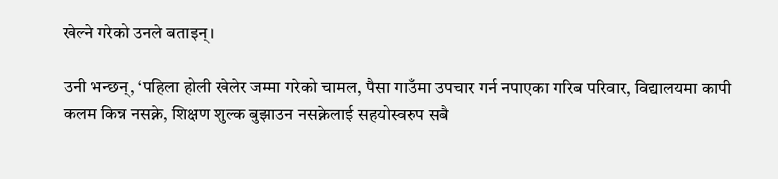खेल्ने गरेको उनले बताइन्।

उनी भन्छन्, ‘पहिला होली खेलेर जम्मा गरेको चामल, पैसा गाउँमा उपचार गर्न नपाएका गरिब परिवार, विद्यालयमा कापी कलम किन्न नसक्ने, शिक्षण शुल्क बुझाउन नसक्नेलाई सहयोस्वरुप सबै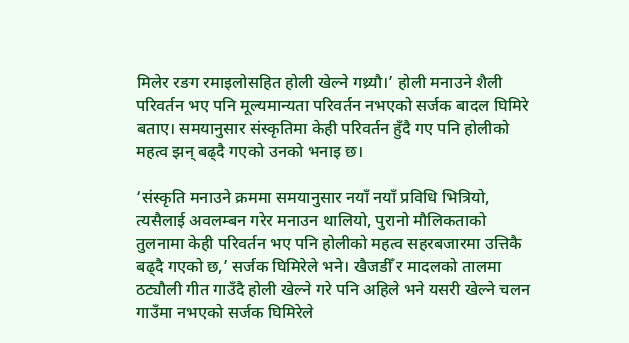मिलेर रङग रमाइलोसहित होली खेल्ने गथ्र्यौ।’ होली मनाउने शैली परिवर्तन भए पनि मूल्यमान्यता परिवर्तन नभएको सर्जक बादल घिमिरे बताए। समयानुसार संस्कृतिमा केही परिवर्तन हुँदै गए पनि होलीको महत्व झन् बढ्दै गएको उनको भनाइ छ।

‘संस्कृति मनाउने क्रममा समयानुसार नयाँ नयाँ प्रविधि भित्रियो, त्यसैलाई अवलम्बन गरेर मनाउन थालियो, पुरानो मौलिकताको तुलनामा केही परिवर्तन भए पनि होलीको महत्व सहरबजारमा उत्तिकै बढ्दै गएको छ,’ सर्जक घिमिरेले भने। खैजडीँ र मादलको तालमा ठट्यौली गीत गाउँदै होली खेल्ने गरे पनि अहिले भने यसरी खेल्ने चलन गाउँमा नभएको सर्जक घिमिरेले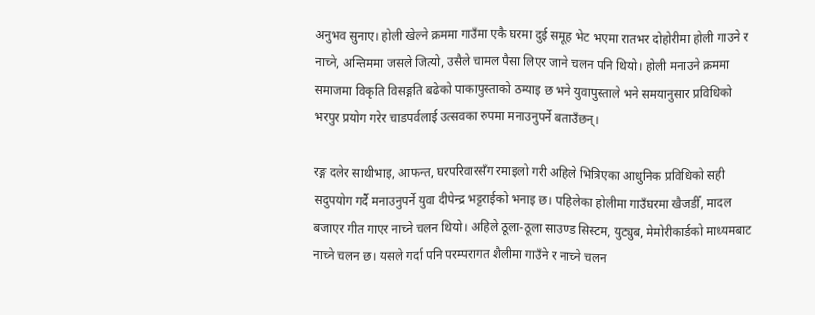अनुभव सुनाए। होली खेल्ने क्रममा गाउँमा एकै घरमा दुई समूह भेट भएमा रातभर दोहोरीमा होली गाउने र नाच्ने, अन्तिममा जसले जित्यो, उसैले चामल पैसा लिएर जाने चलन पनि थियो। होली मनाउने क्रममा समाजमा विकृति विसङ्गति बढेको पाकापुस्ताको ठम्याइ छ भने युवापुस्ताले भने समयानुसार प्रविधिको भरपुर प्रयोग गरेर चाडपर्वलाई उत्सवका रुपमा मनाउनुपर्ने बताउँछन्।

रङ्ग दलेर साथीभाइ, आफन्त, घरपरिवारसँग रमाइलो गरी अहिले भित्रिएका आधुनिक प्रविधिको सही सदुपयोग गर्दै मनाउनुपर्ने युवा दीपेन्द्र भट्टराईको भनाइ छ। पहिलेका होलीमा गाउँघरमा खैजडीँ, मादल बजाएर गीत गाएर नाच्ने चलन थियो। अहिले ठूला-ठूला साउण्ड सिस्टम, युट्युब, मेमोरीकार्डको माध्यमबाट नाच्ने चलन छ। यसले गर्दा पनि परम्परागत शैलीमा गाउँने र नाच्ने चलन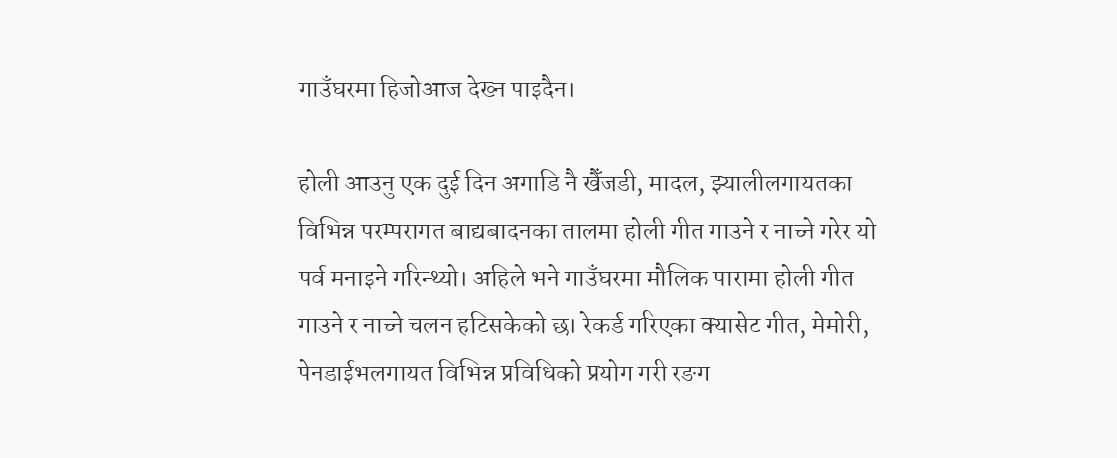गाउँघरमा हिजोआज देख्न पाइदैन।

होली आउनु एक दुई दिन अगाडि नै खैँजडी, मादल, झ्यालीलगायतका विभिन्न परम्परागत बाद्यबादनका तालमा होली गीत गाउने र नाच्ने गरेर यो पर्व मनाइने गरिन्थ्यो। अहिले भने गाउँघरमा मौलिक पारामा होली गीत गाउने र नाच्ने चलन हटिसकेको छ। रेकर्ड गरिएका क्यासेट गीत, मेमोरी, पेनडाईभलगायत विभिन्न प्रविधिको प्रयोग गरी रङग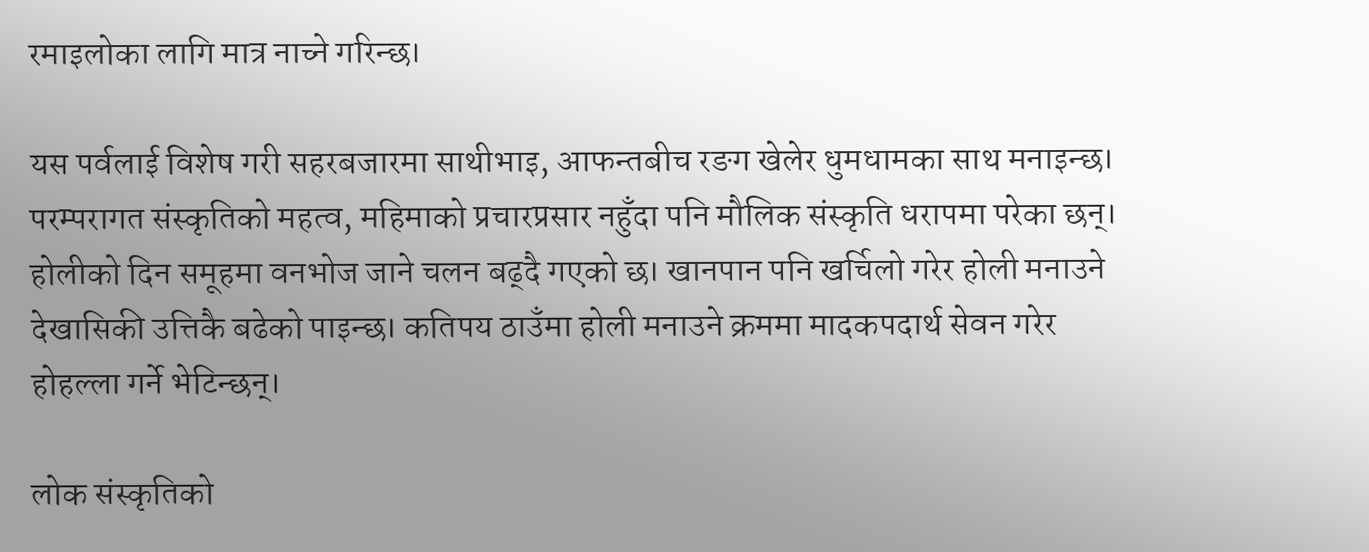रमाइलोका लागि मात्र नाच्ने गरिन्छ।

यस पर्वलाई विशेष गरी सहरबजारमा साथीभाइ, आफन्तबीच रङग खेलेर धुमधामका साथ मनाइन्छ। परम्परागत संस्कृतिको महत्व, महिमाको प्रचारप्रसार नहुँदा पनि मौलिक संस्कृति धरापमा परेका छन्। होलीको दिन समूहमा वनभोज जाने चलन बढ्दै गएको छ। खानपान पनि खर्चिलो गरेर होली मनाउने देखासिकी उत्तिकै बढेको पाइन्छ। कतिपय ठाउँमा होली मनाउने क्रममा मादकपदार्थ सेवन गरेर होहल्ला गर्ने भेटिन्छन्।

लोक संस्कृतिको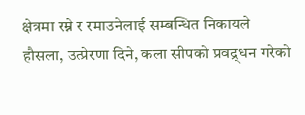क्षेत्रमा रम्ने र रमाउनेलाई सम्बन्धित निकायले हौसला, उत्प्रेरणा दिने, कला सीपको प्रवद्र्धन गरेको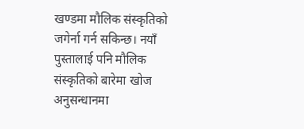खण्डमा मौलिक संस्कृतिको जगेर्ना गर्न सकिन्छ। नयाँ पुस्तालाई पनि मौलिक संस्कृतिको बारेमा खोज अनुसन्धानमा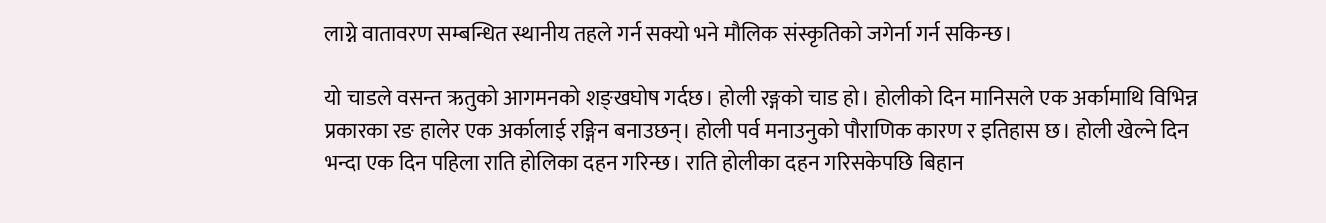लाग्ने वातावरण सम्बन्धित स्थानीय तहले गर्न सक्यो भने मौलिक संस्कृतिको जगेर्ना गर्न सकिन्छ।

यो चाडले वसन्त ऋतुको आगमनको शङ्खघोष गर्दछ। होली रङ्गको चाड हो। होलीको दिन मानिसले एक अर्कामाथि विभिन्न प्रकारका रङ हालेर एक अर्कालाई रङ्गिन बनाउछन्। होली पर्व मनाउनुको पौराणिक कारण र इतिहास छ। होली खेल्ने दिन भन्दा एक दिन पहिला राति होलिका दहन गरिन्छ। राति होलीका दहन गरिसकेपछि बिहान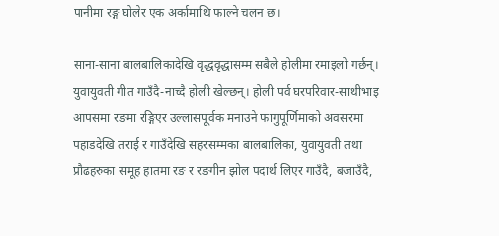पानीमा रङ्ग घोलेर एक अर्कामाथि फाल्ने चलन छ।

साना-साना बालबालिकादेखि वृद्धवृद्धासम्म सबैले होलीमा रमाइलो गर्छन्। युवायुवती गीत गाउँदै-नाच्दै होली खेल्छन्। होली पर्व घरपरिवार-साथीभाइ आपसमा रङमा रङ्गिएर उल्लासपूर्वक मनाउने फागुपूर्णिमाको अवसरमा पहाडदेखि तराई र गाउँदेखि सहरसम्मका बालबालिका, युवायुवती तथा प्रौढहरुका समूह हातमा रङ र रङगीन झोल पदार्थ लिएर गाउँदै, बजाउँदै,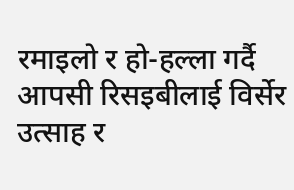रमाइलो र हो-हल्ला गर्दै आपसी रिसइबीलाई विर्सेर उत्साह र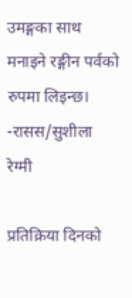उमङ्गका साथ मनाइने रङ्गीन पर्वको रुपमा लिइन्छ। -रासस/सुशीला रेग्मी

प्रतिक्रिया दिनको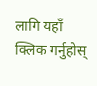लागि यहाँ क्लिक गर्नुहोस्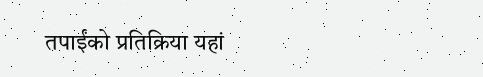तपाईंको प्रतिक्रिया यहां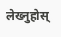लेख्नुहोस्